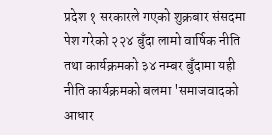प्रदेश १ सरकारले गएको शुक्रबार संसदमा पेश गरेको २२४ बुँदा लामो वार्षिक नीति तथा कार्यक्रमको ३४ नम्बर बुँदामा यही नीति कार्यक्रमको बलमा 'समाजवादको आधार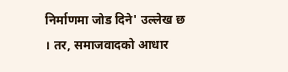निर्माणमा जोड दिने' उल्लेख छ । तर, समाजवादको आधार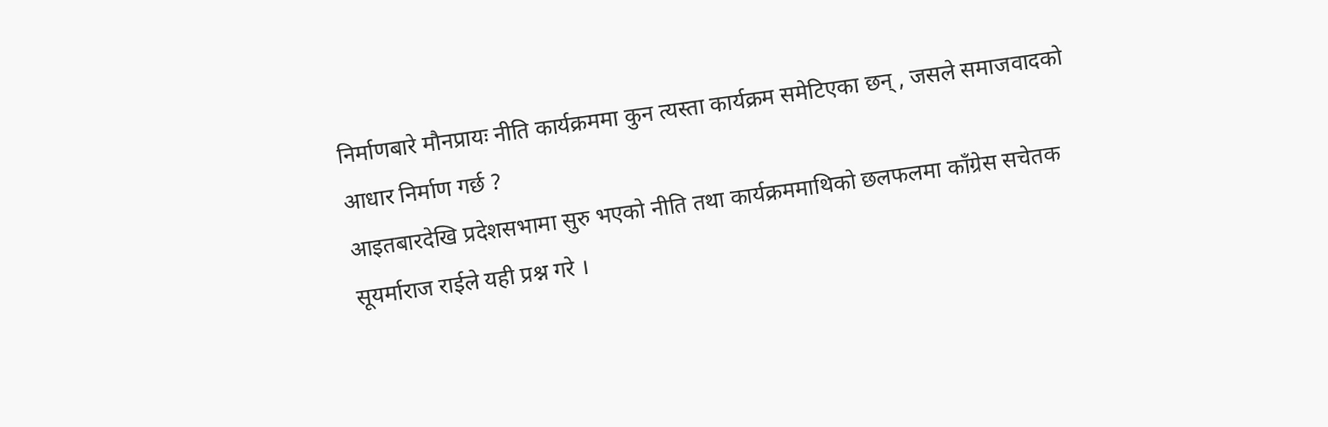निर्माणबारे मौनप्रायः नीति कार्यक्रममा कुन त्यस्ता कार्यक्रम समेटिएका छन् , जसले समाजवादको आधार निर्माण गर्छ ?
आइतबारदेखि प्रदेशसभामा सुरु भएको नीति तथा कार्यक्रममाथिको छलफलमा काँग्रेस सचेतक सूयर्माराज राईले यही प्रश्न गरे ।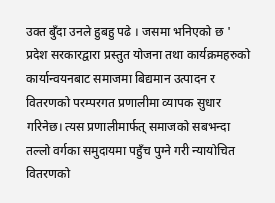उक्त बुँदा उनले हुबहु पढे । जसमा भनिएको छ ' प्रदेश सरकारद्वारा प्रस्तुत योजना तथा कार्यक्रमहरुको कार्यान्वयनबाट समाजमा बिद्यमान उत्पादन र वितरणको परम्परगत प्रणालीमा व्यापक सुधार गरिनेछ। त्यस प्रणालीमार्फत् समाजको सबभन्दा तल्लो वर्गका समुदायमा पहुँच पुग्ने गरी न्यायोचित वितरणको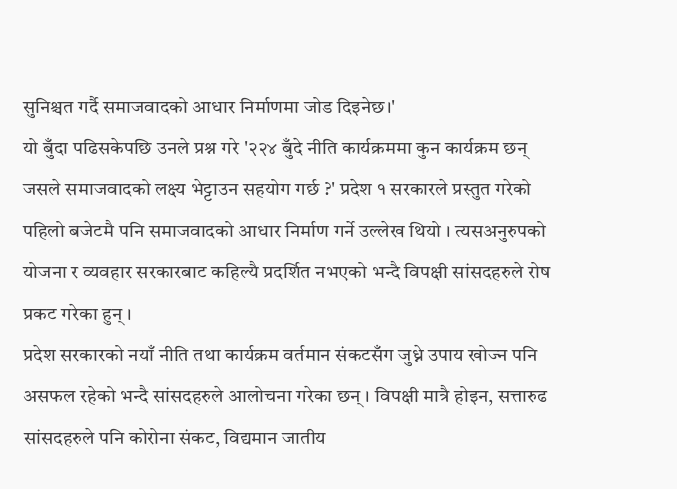सुनिश्चत गर्दै समाजवादको आधार निर्माणमा जोड दिइनेछ।'
यो बुँदा पढिसकेपछि उनले प्रश्न गरे '२२४ बुँदे नीति कार्यक्रममा कुन कार्यक्रम छन् जसले समाजवादको लक्ष्य भेट्टाउन सहयोग गर्छ ?' प्रदेश १ सरकारले प्रस्तुत गरेको पहिलो बजेटमै पनि समाजवादको आधार निर्माण गर्ने उल्लेख थियो । त्यसअनुरुपको योजना र व्यवहार सरकारबाट कहिल्यै प्रदर्शित नभएको भन्दै विपक्षी सांसदहरुले रोष प्रकट गरेका हुन् ।
प्रदेश सरकारको नयाँ नीति तथा कार्यक्रम वर्तमान संकटसँग जुध्ने उपाय खोज्न पनि असफल रहेको भन्दै सांसदहरुले आलोचना गरेका छन् । विपक्षी मात्रै होइन, सत्तारुढ सांसदहरुले पनि कोरोना संकट, विद्यमान जातीय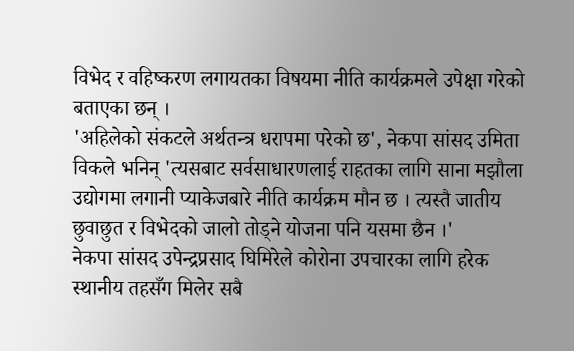विभेद र वहिष्करण लगायतका विषयमा नीति कार्यक्रमले उपेक्षा गरेको बताएका छन् ।
'अहिलेको संकटले अर्थतन्त्र धरापमा परेको छ', नेकपा सांसद उमिता विकले भनिन् 'त्यसबाट सर्वसाधारणलाई राहतका लागि साना मझौला उद्योगमा लगानी प्याकेजबारे नीति कार्यक्रम मौन छ । त्यस्तै जातीय छुवाछुत र विभेदको जालो तोड्ने योजना पनि यसमा छैन ।'
नेकपा सांसद उपेन्द्रप्रसाद घिमिरेले कोरोना उपचारका लागि हरेक स्थानीय तहसँग मिलेर सबै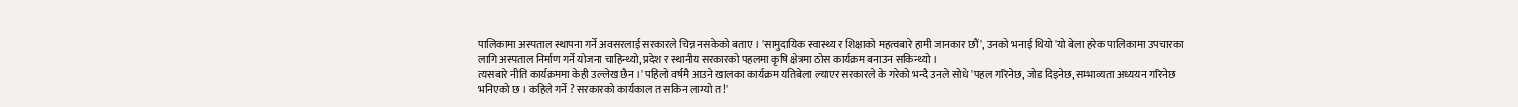पालिकामा अस्पताल स्थापना गर्ने अवसरलाई सरकारले चिन्न नसकेको बताए । 'सामुदायिक स्वास्थ्य र शिक्षाको महत्वबारे हामी जानकार छौं', उनको भनाई थियो 'यो बेला हरेक पालिकामा उपचारका लागि अस्पताल निर्माण गर्ने योजना चाहिन्थ्यो, प्रदेश र स्थानीय सरकारको पहलमा कृषि क्षेत्रमा ठोस कार्यक्रम बनाउन सकिन्थ्यो ।
त्यसबारे नीति कार्यक्रममा केही उल्लेख छैन ।' पहिलो वर्षमै आउने खालका कार्यक्रम यतिबेला ल्याएर सरकारले के गरेको भन्दै उनले सोधे 'पहल गरिनेछ, जोड दिइनेछ, सम्भाव्यता अध्ययन गरिनेछ भनिएको छ । कहिले गर्ने ? सरकारको कार्यकाल त सकिन लाग्यो त !'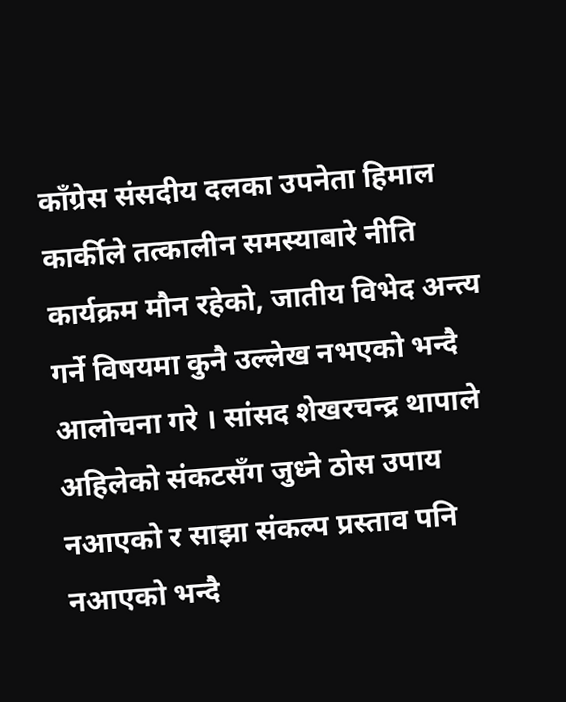काँग्रेस संसदीय दलका उपनेता हिमाल कार्कीले तत्कालीन समस्याबारे नीति कार्यक्रम मौन रहेको, जातीय विभेद अन्त्य गर्ने विषयमा कुनै उल्लेख नभएको भन्दै आलोचना गरे । सांसद शेखरचन्द्र थापाले अहिलेको संकटसँग जुध्ने ठोस उपाय नआएको र साझा संकल्प प्रस्ताव पनि नआएको भन्दै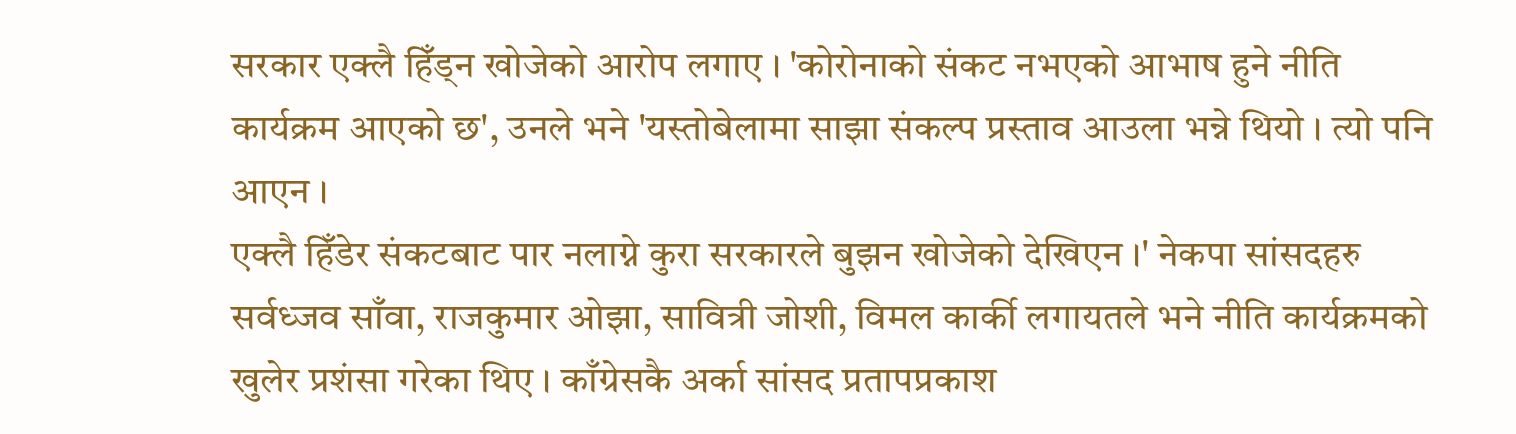सरकार एक्लै हिँड्न खोजेको आरोप लगाए । 'कोरोनाको संकट नभएको आभाष हुने नीति कार्यक्रम आएको छ', उनले भने 'यस्तोबेलामा साझा संकल्प प्रस्ताव आउला भन्ने थियो । त्यो पनि आएन ।
एक्लै हिँडेर संकटबाट पार नलाग्ने कुरा सरकारले बुझन खोजेको देखिएन ।' नेकपा सांसदहरु सर्वध्जव साँवा, राजकुमार ओझा, सावित्री जोशी, विमल कार्की लगायतले भने नीति कार्यक्रमको खुलेर प्रशंसा गरेका थिए । काँग्रेसकै अर्का सांसद प्रतापप्रकाश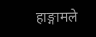हाङ्गामले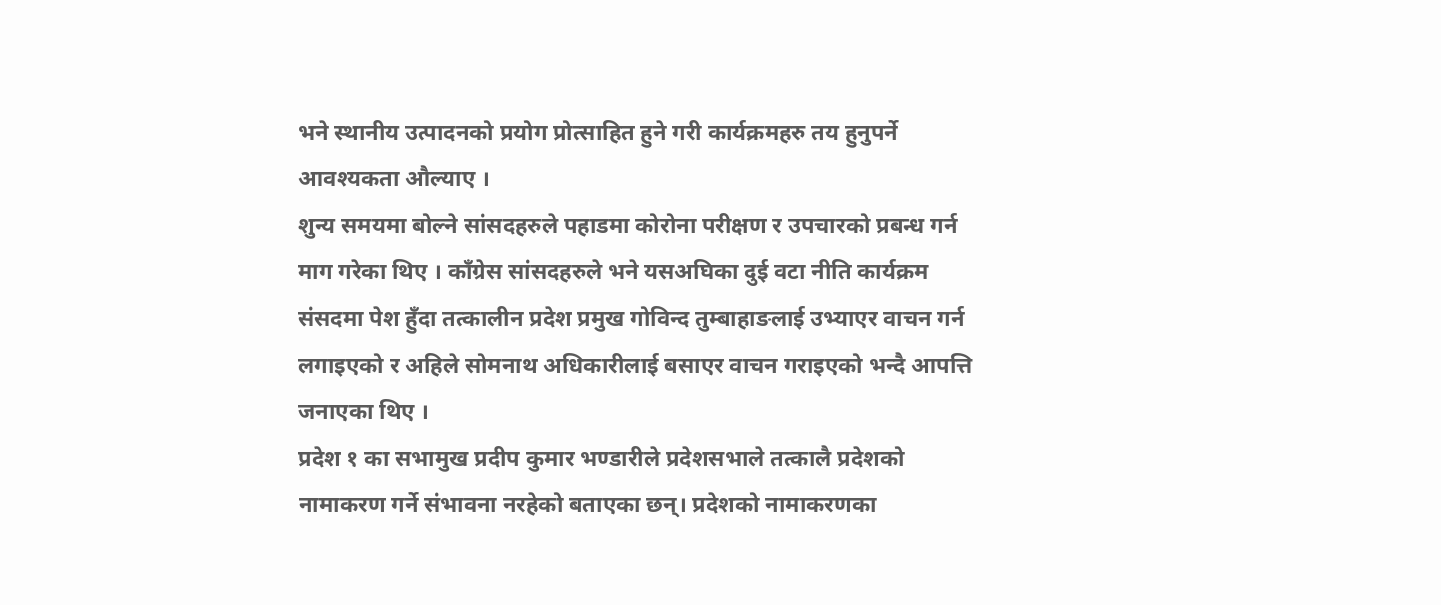भने स्थानीय उत्पादनको प्रयोग प्रोत्साहित हुने गरी कार्यक्रमहरु तय हुनुपर्ने आवश्यकता औल्याए ।
शुन्य समयमा बोल्ने सांसदहरुले पहाडमा कोरोना परीक्षण र उपचारको प्रबन्ध गर्न माग गरेका थिए । काँग्रेस सांसदहरुले भने यसअघिका दुई वटा नीति कार्यक्रम संसदमा पेश हुँदा तत्कालीन प्रदेश प्रमुख गोविन्द तुम्बाहाङलाई उभ्याएर वाचन गर्न लगाइएको र अहिले सोमनाथ अधिकारीलाई बसाएर वाचन गराइएको भन्दै आपत्ति जनाएका थिए ।
प्रदेश १ का सभामुख प्रदीप कुमार भण्डारीले प्रदेशसभाले तत्कालै प्रदेशको नामाकरण गर्ने संभावना नरहेको बताएका छन्। प्रदेशको नामाकरणका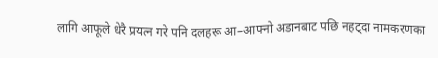लागि आफूले धेरै प्रयत्न गरे पनि दलहरू आ–आफ्नो अडानबाट पछि नहट्दा नामकरणका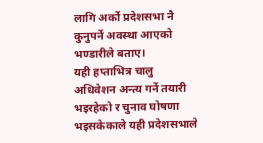लागि अर्को प्रदेशसभा नै कुनुपर्ने अवस्था आएको भण्डारीले बताए।
यही हप्ताभित्र चालु अधिवेशन अन्त्य गर्ने तयारी भइरहेको र चुनाव घोषणा भइसकेकाले यही प्रदेशसभाले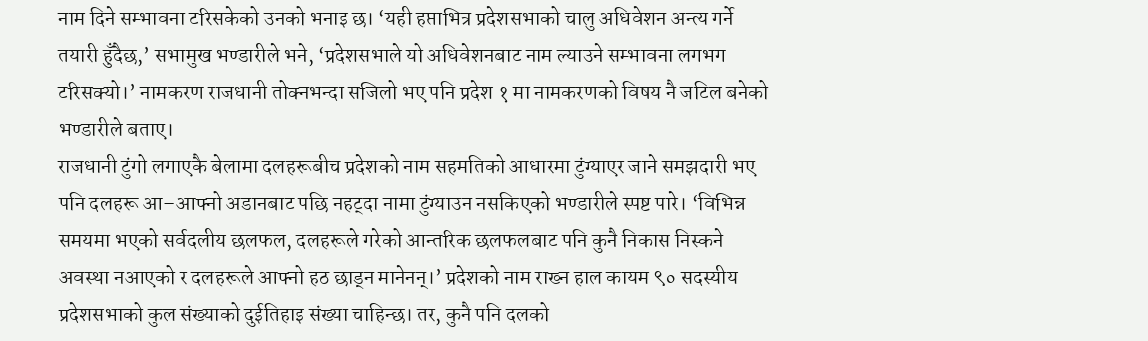नाम दिने सम्भावना टरिसकेको उनको भनाइ छ। ‘यही हप्ताभित्र प्रदेशसभाको चालु अधिवेशन अन्त्य गर्ने तयारी हुँदैछ,’ सभामुख भण्डारीले भने, ‘प्रदेशसभाले यो अधिवेशनबाट नाम ल्याउने सम्भावना लगभग टरिसक्यो।’ नामकरण राजधानी तोक्नभन्दा सजिलो भए पनि प्रदेश १ मा नामकरणको विषय नै जटिल बनेको भण्डारीले बताए।
राजधानी टुंगो लगाएकै बेलामा दलहरूबीच प्रदेशको नाम सहमतिको आधारमा टुंग्याएर जाने समझदारी भए पनि दलहरू आ–आफ्नो अडानबाट पछि नहट्दा नामा टुंग्याउन नसकिएको भण्डारीले स्पष्ट पारे। ‘विभिन्न समयमा भएको सर्वदलीय छलफल, दलहरूले गरेको आन्तरिक छलफलबाट पनि कुनै निकास निस्कने अवस्था नआएको र दलहरूले आफ्नो हठ छाड्न मानेनन्।’ प्रदेशको नाम राख्न हाल कायम ९० सदस्यीय प्रदेशसभाको कुल संख्याको दुईतिहाइ संख्या चाहिन्छ। तर, कुनै पनि दलको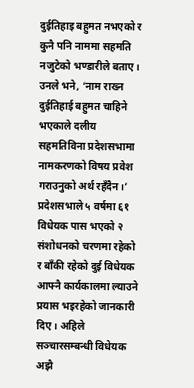दुईतिहाइ बहुमत नभएको र कुनै पनि नाममा सहमति नजुटेको भण्डारीले बताए। उनले भने, ‘नाम राख्न दुईतिहाई बहुमत चाहिने भएकाले दलीय सहमतिविना प्रदेशसभामा नामकरणको विषय प्रवेश गराउनुको अर्थ रहँदैन।’ प्रदेशसभाले ५ वर्षमा ६१ विधेयक पास भएको २ संशोधनको चरणमा रहेको र बाँकी रहेको दुई विधेयक आफ्नै कार्यकालमा ल्याउने प्रयास भइरहेको जानकारी दिए। अहिले सञ्चारसम्बन्धी विधेयक अझै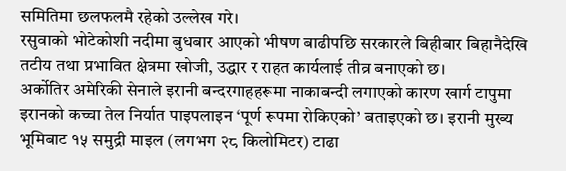समितिमा छलफलमै रहेको उल्लेख गरे।
रसुवाको भोटेकोशी नदीमा बुधबार आएको भीषण बाढीपछि सरकारले बिहीबार बिहानैदेखि तटीय तथा प्रभावित क्षेत्रमा खोजी, उद्धार र राहत कार्यलाई तीव्र बनाएको छ।
अर्कोतिर अमेरिकी सेनाले इरानी बन्दरगाहहरूमा नाकाबन्दी लगाएको कारण खार्ग टापुमा इरानको कच्चा तेल निर्यात पाइपलाइन ‘पूर्ण रूपमा रोकिएको’ बताइएको छ। इरानी मुख्य भूमिबाट १५ समुद्री माइल (लगभग २८ किलोमिटर) टाढा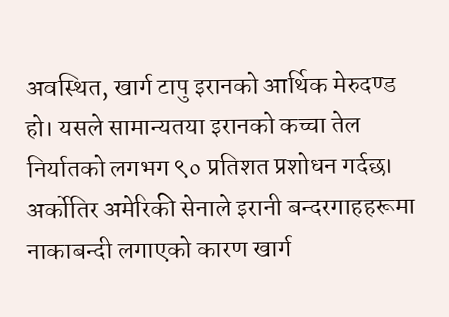अवस्थित, खार्ग टापु इरानको आर्थिक मेरुदण्ड हो। यसले सामान्यतया इरानको कच्चा तेल निर्यातको लगभग ९० प्रतिशत प्रशोधन गर्दछ।
अर्कोतिर अमेरिकी सेनाले इरानी बन्दरगाहहरूमा नाकाबन्दी लगाएको कारण खार्ग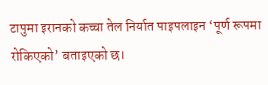टापुमा इरानको कच्चा तेल निर्यात पाइपलाइन ‘पूर्ण रूपमा रोकिएको’ बताइएको छ।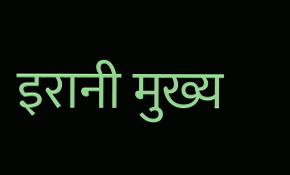इरानी मुख्य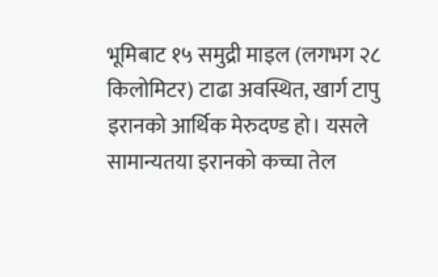भूमिबाट १५ समुद्री माइल (लगभग २८ किलोमिटर) टाढा अवस्थित, खार्ग टापु इरानको आर्थिक मेरुदण्ड हो। यसले सामान्यतया इरानको कच्चा तेल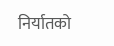निर्यातको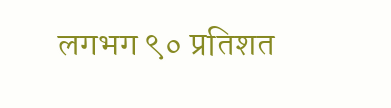लगभग ९० प्रतिशत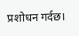प्रशोधन गर्दछ।